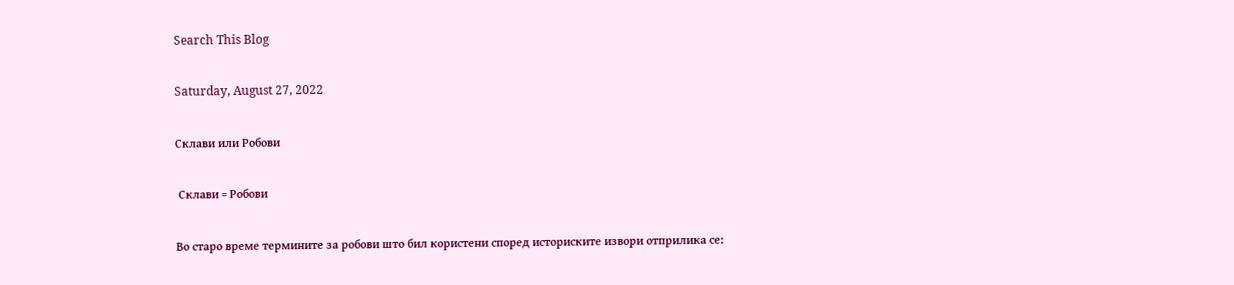Search This Blog

Saturday, August 27, 2022

Склави или Робови

 Склави = Робови

Во старо време термините за робови што бил користени според историските извори отприлика се: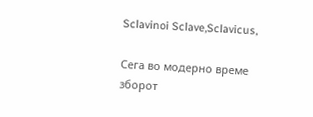Sclavinoi Sclave,Sclavicus,

Сега во модерно време зборот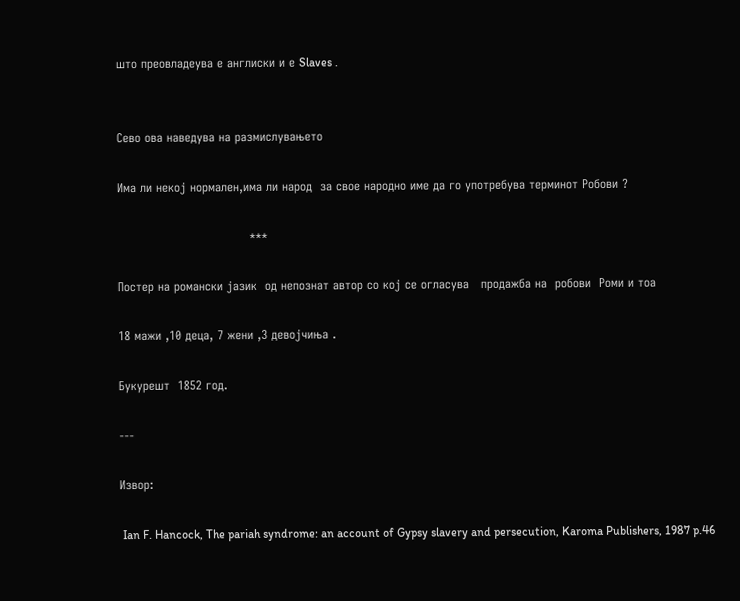што преовладеува е англиски и е Slaves .


Сево ова наведува на размислувањето

Има ли некој нормален,има ли народ  за свое народно име да го употребува терминот Робови ?

                                 ***

Постер на романски јазик  од непознат автор со кој се огласува   продажба на  робови  Роми и тоа

18 мажи ,10 деца, 7 жени ,3 девојчиња .

Букурешт  1852 год.

---

Извор:

 Ian F. Hancock, The pariah syndrome: an account of Gypsy slavery and persecution, Karoma Publishers, 1987 p.46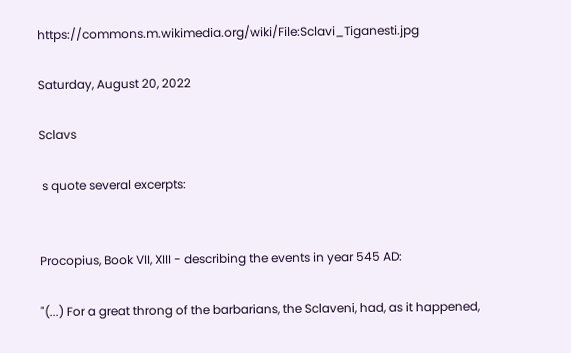https://commons.m.wikimedia.org/wiki/File:Sclavi_Tiganesti.jpg

Saturday, August 20, 2022

Sclavs

 s quote several excerpts:


Procopius, Book VII, XIII - describing the events in year 545 AD:

"(...) For a great throng of the barbarians, the Sclaveni, had, as it happened,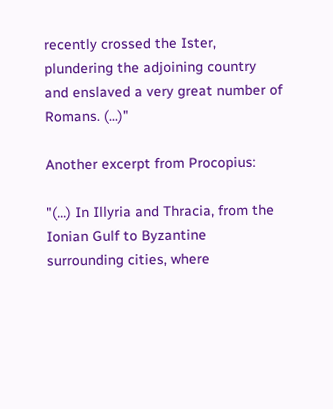recently crossed the Ister, plundering the adjoining country and enslaved a very great number of Romans. (...)"

Another excerpt from Procopius:

"(...) In Illyria and Thracia, from the Ionian Gulf to Byzantine surrounding cities, where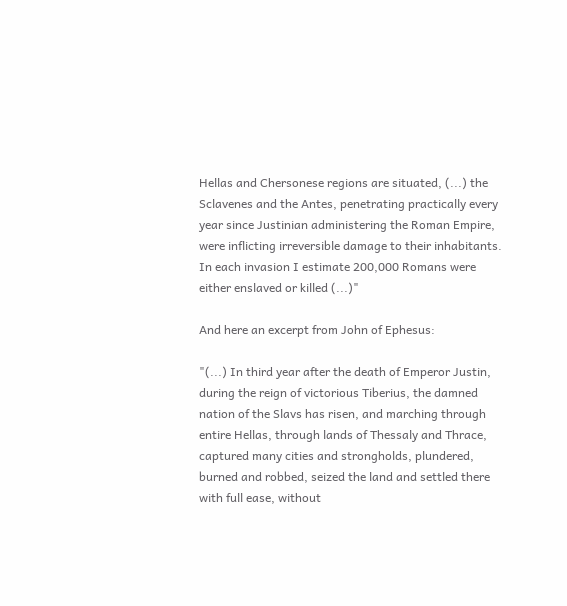Hellas and Chersonese regions are situated, (...) the Sclavenes and the Antes, penetrating practically every year since Justinian administering the Roman Empire, were inflicting irreversible damage to their inhabitants. In each invasion I estimate 200,000 Romans were either enslaved or killed (...)"

And here an excerpt from John of Ephesus:

"(...) In third year after the death of Emperor Justin, during the reign of victorious Tiberius, the damned nation of the Slavs has risen, and marching through entire Hellas, through lands of Thessaly and Thrace, captured many cities and strongholds, plundered, burned and robbed, seized the land and settled there with full ease, without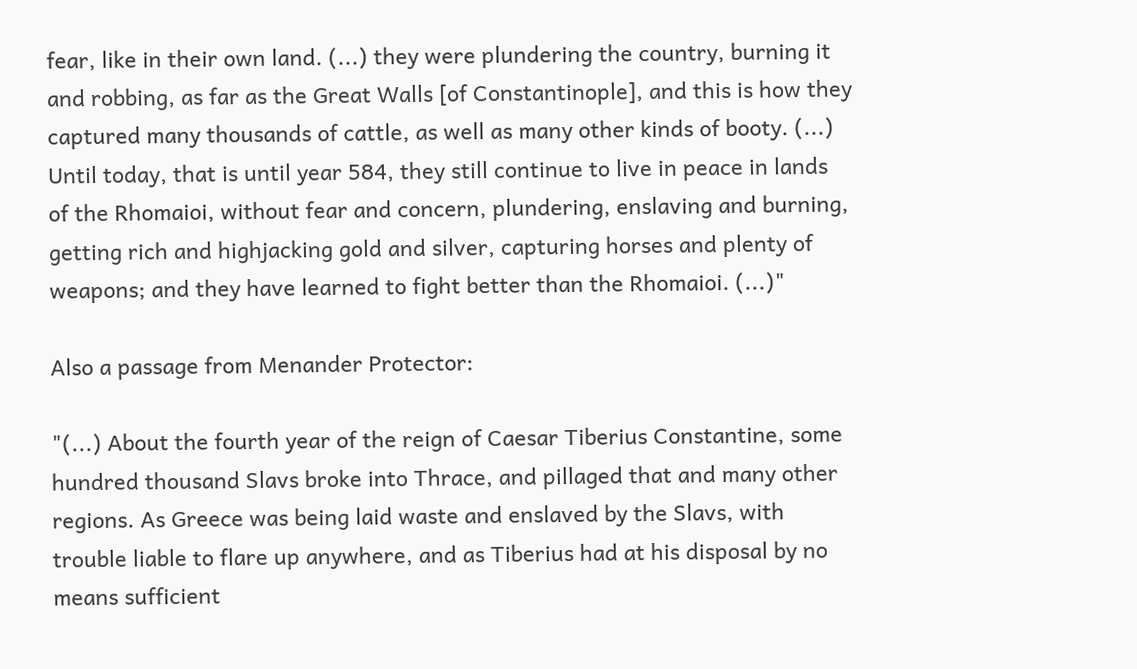fear, like in their own land. (...) they were plundering the country, burning it and robbing, as far as the Great Walls [of Constantinople], and this is how they captured many thousands of cattle, as well as many other kinds of booty. (...) Until today, that is until year 584, they still continue to live in peace in lands of the Rhomaioi, without fear and concern, plundering, enslaving and burning, getting rich and highjacking gold and silver, capturing horses and plenty of weapons; and they have learned to fight better than the Rhomaioi. (...)"

Also a passage from Menander Protector:

"(...) About the fourth year of the reign of Caesar Tiberius Constantine, some hundred thousand Slavs broke into Thrace, and pillaged that and many other regions. As Greece was being laid waste and enslaved by the Slavs, with trouble liable to flare up anywhere, and as Tiberius had at his disposal by no means sufficient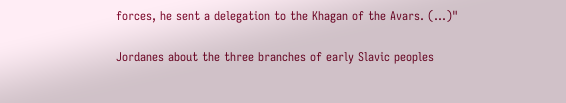forces, he sent a delegation to the Khagan of the Avars. (...)"

Jordanes about the three branches of early Slavic peoples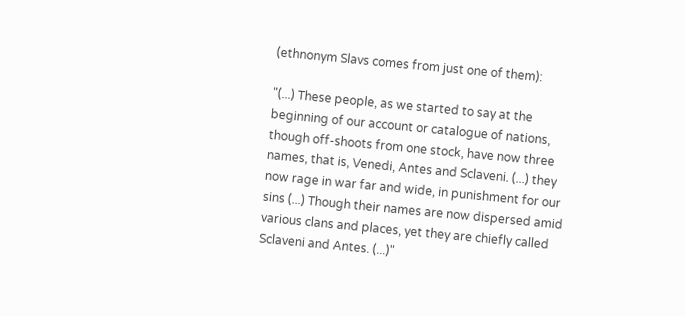(ethnonym Slavs comes from just one of them):

"(...) These people, as we started to say at the beginning of our account or catalogue of nations, though off-shoots from one stock, have now three names, that is, Venedi, Antes and Sclaveni. (...) they now rage in war far and wide, in punishment for our sins (...) Though their names are now dispersed amid various clans and places, yet they are chiefly called Sclaveni and Antes. (...)"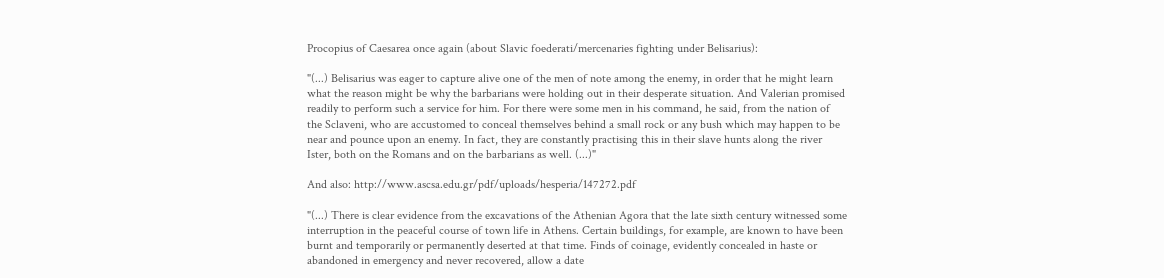Procopius of Caesarea once again (about Slavic foederati/mercenaries fighting under Belisarius):

"(...) Belisarius was eager to capture alive one of the men of note among the enemy, in order that he might learn what the reason might be why the barbarians were holding out in their desperate situation. And Valerian promised readily to perform such a service for him. For there were some men in his command, he said, from the nation of the Sclaveni, who are accustomed to conceal themselves behind a small rock or any bush which may happen to be near and pounce upon an enemy. In fact, they are constantly practising this in their slave hunts along the river Ister, both on the Romans and on the barbarians as well. (...)"

And also: http://www.ascsa.edu.gr/pdf/uploads/hesperia/147272.pdf

"(...) There is clear evidence from the excavations of the Athenian Agora that the late sixth century witnessed some interruption in the peaceful course of town life in Athens. Certain buildings, for example, are known to have been burnt and temporarily or permanently deserted at that time. Finds of coinage, evidently concealed in haste or abandoned in emergency and never recovered, allow a date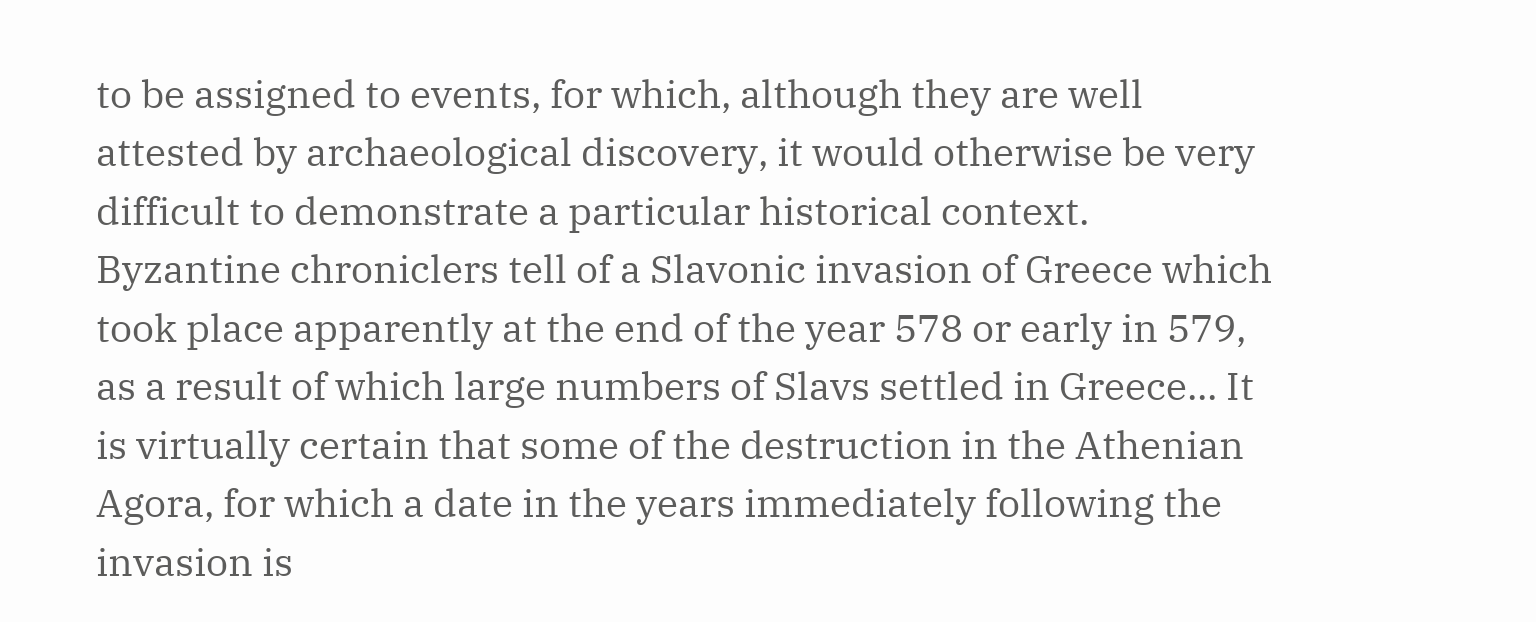to be assigned to events, for which, although they are well attested by archaeological discovery, it would otherwise be very difficult to demonstrate a particular historical context. Byzantine chroniclers tell of a Slavonic invasion of Greece which took place apparently at the end of the year 578 or early in 579, as a result of which large numbers of Slavs settled in Greece... It is virtually certain that some of the destruction in the Athenian Agora, for which a date in the years immediately following the invasion is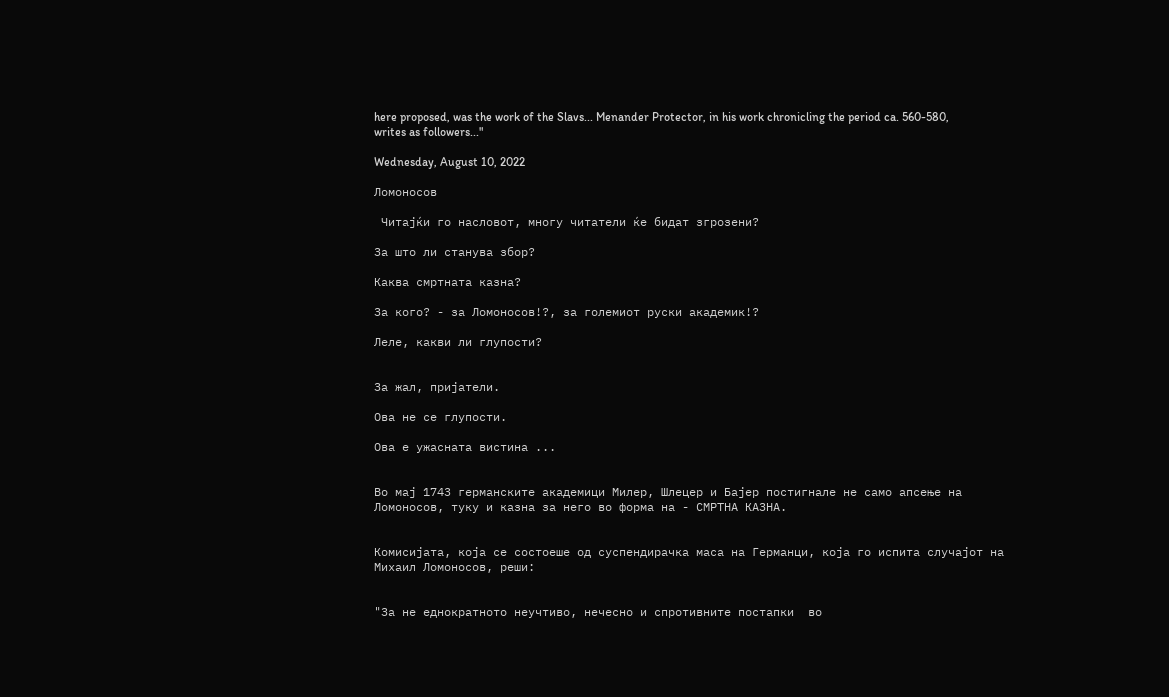here proposed, was the work of the Slavs... Menander Protector, in his work chronicling the period ca. 560-580, writes as followers..."

Wednesday, August 10, 2022

Ломоносов

 Читајќи го насловот, многу читатели ќе бидат згрозени?

За што ли станува збор?

Каква смртната казна?

За кого? - за Ломоносов!?, за големиот руски академик!?

Леле, какви ли глупости?


За жал, пријатели.

Ова не се глупости.

Ова е ужасната вистина ...


Во мај 1743 германските академици Милер, Шлецер и Бајер постигнале не само апсење на Ломоносов, туку и казна за него во форма на - СМРТНА КАЗНА.


Комисијата, која се состоеше од суспендирачка маса на Германци, која го испита случајот на Михаил Ломоносов, реши:


"За не еднократното неучтиво, нечесно и спротивните постапки  во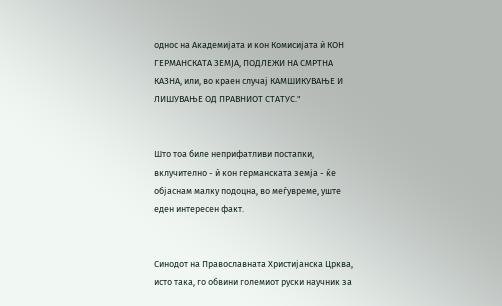однос на Академијата и кон Комисијата ѝ КОН ГЕРМАНСКАТА ЗЕМЈА, ПОДЛЕЖИ НА СМРТНА КАЗНА, или, во краен случај КАМШИКУВАЊЕ И ЛИШУВАЊЕ ОД ПРАВНИОТ СТАТУС."


Што тоа биле неприфатливи постапки, вклучително - ѝ кон германската земја - ќе објаснам малку подоцна, во меѓувреме, уште еден интересен факт.


Синодот на Православната Христијанска Црква, исто така, го обвини големиот руски научник за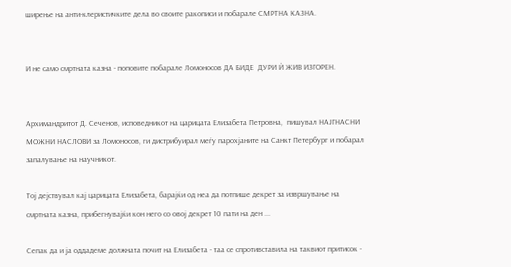ширење на анти-клеристичките дела во своите ракописи и побарале СМРТНА КАЗНА.


И не само смртната казна - поповите побарале Ломоносов ДА БИДЕ  ДУРИ Ѝ ЖИВ ИЗГОРЕН.


Архимандритот Д. Сеченов, исповедникот на царицата Елизабета Петровна,  пишувал НАЈГНАСНИ МОЖНИ НАСЛОВИ за Ломоносов, ги дистрибуирал меѓу парохјаните на Санкт Петербург и побарал запалување на научникот.

Тој дејствувал кај царицата Елизабета, барајќи од неа да потпише декрет за извршување на смртната казна, прибегнувајќи кон него со овој декрет 10 пати на ден ...

Сепак да и ја оддадеме должната почит на Елизабета - таа се спротивставила на таквиот притисок -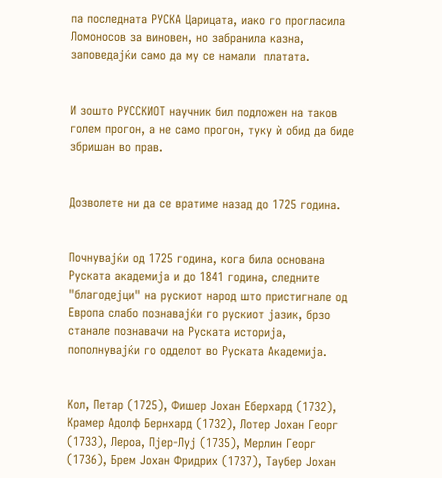па последната РУСКА Царицата, иако го прогласила Ломоносов за виновен, но забранила казна, заповедајќи само да му се намали  платата.


И зошто РУССКИОТ научник бил подложен на таков голем прогон, а не само прогон, туку ѝ обид да биде збришан во прав.


Дозволете ни да се вратиме назад до 1725 година.


Почнувајќи од 1725 година, кога била основана Руската академија и до 1841 година, следните "благодејци" на рускиот народ што пристигнале од Европа слабо познавајќи го рускиот јазик, брзо станале познавачи на Руската историја, пополнувајќи го одделот во Руската Академија.


Кол, Петар (1725), Фишер Јохан Еберхард (1732), Крамер Адолф Бернхард (1732), Лотер Јохан Георг (1733), Лероа, Пјер-Луј (1735), Мерлин Георг (1736), Брем Јохан Фридрих (1737), Таубер Јохан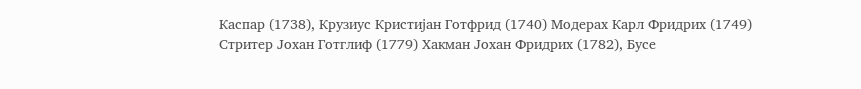Каспар (1738), Крузиус Кристијан Готфрид (1740) Модерах Карл Фридрих (1749) Стритер Јохан Готглиф (1779) Хакман Јохан Фридрих (1782), Бусе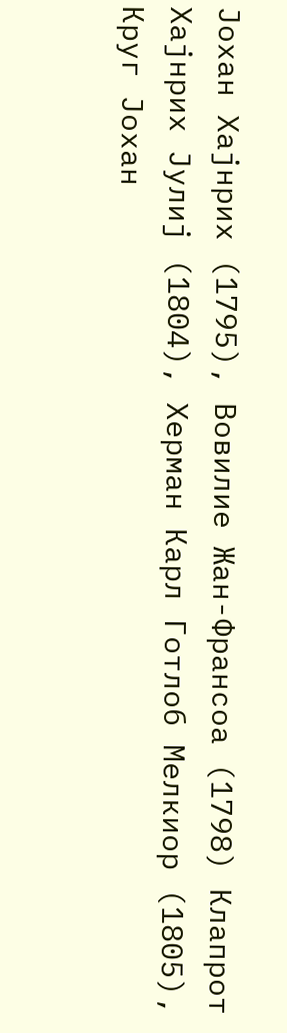Јохан Хајнрих (1795), Вовилие Жан-Франсоа (1798) Клапрот Хајнрих Јулиј (1804), Херман Карл Готлоб Мелкиор (1805), Круг Јохан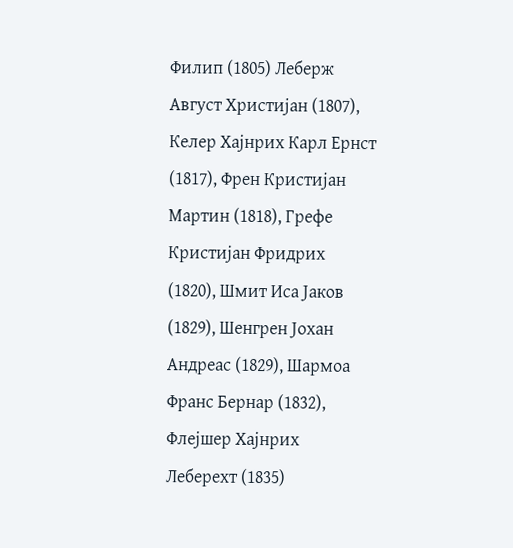Филип (1805) Леберж Август Христијан (1807), Келер Хајнрих Карл Ернст (1817), Френ Кристијан Мартин (1818), Грефе Кристијан Фридрих (1820), Шмит Иса Јаков (1829), Шенгрен Јохан Андреас (1829), Шармоа Франс Бернар (1832), Флејшер Хајнрих Леберехт (1835)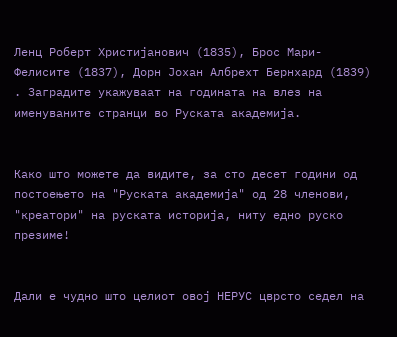Ленц Роберт Христијанович (1835), Брос Мари-Фелисите (1837), Дорн Јохан Албрехт Бернхард (1839) . Заградите укажуваат на годината на влез на именуваните странци во Руската академија.


Како што можете да видите, за сто десет години од постоењето на "Руската академија" од 28 членови, "креатори" на руската историја, ниту едно руско презиме!


Дали е чудно што целиот овој НЕРУС цврсто седел на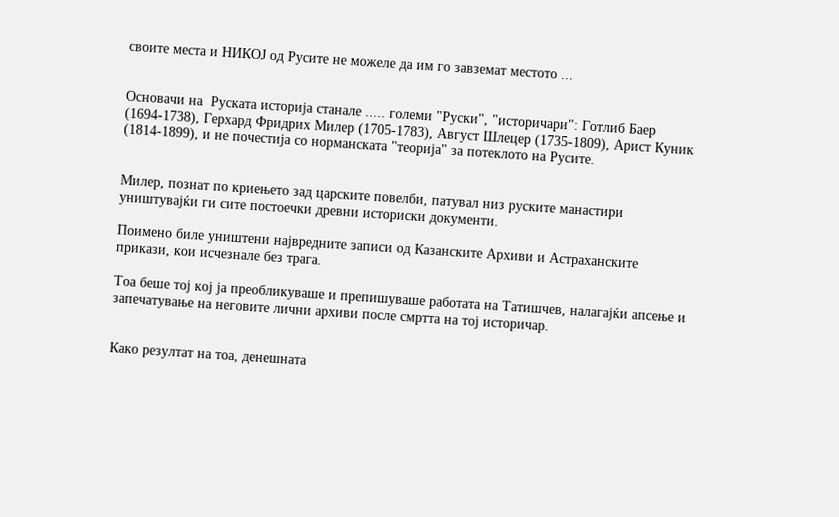своите места и НИКОЈ од Русите не можеле да им го завземат местото ...


Основачи на  Руската историја станале ..... големи "Руски", "историчари": Готлиб Баер (1694-1738), Герхард Фридрих Милер (1705-1783), Август Шлецер (1735-1809), Арист Куник (1814-1899), и не почестија со норманската "теорија" за потеклото на Русите.


Милер, познат по криењето зад царските повелби, патувал низ руските манастири уништувајќи ги сите постоечки древни историски документи.

Поимено биле уништени највредните записи од Казанските Архиви и Астраханските прикази, кои исчезнале без трага.

Тоа беше тој кој ја преобликуваше и препишуваше работата на Татишчев, налагајќи апсење и запечатување на неговите лични архиви после смртта на тој историчар.


Како резултат на тоа, денешната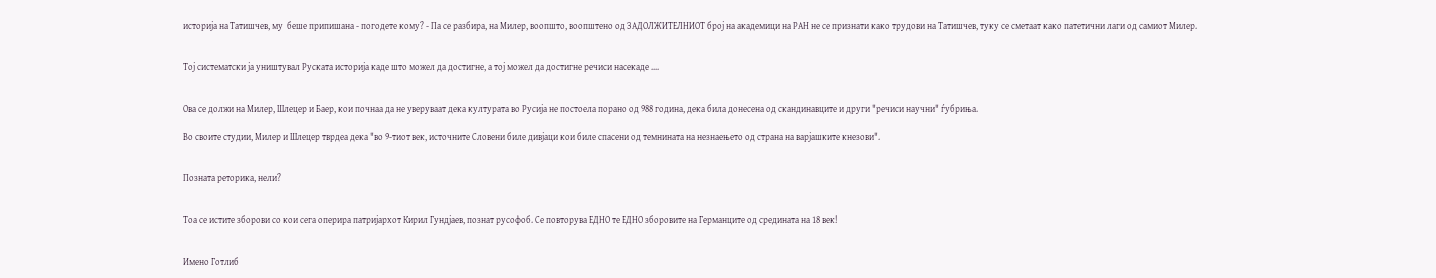историја на Татишчев, му  беше припишана - погодете кому? - Па се разбира, на Милер, воопшто, воопштено од ЗАДОЛЖИТЕЛНИОТ број на академици на РАН не се признати како трудови на Татишчев, туку се сметаат како патетични лаги од самиот Милер.


Тој систематски ја уништувал Руската историја каде што можел да достигне, а тој можел да достигне речиси насекаде ....


Ова се должи на Милер, Шлецер и Баер, кои почнаа да не уверуваат дека културата во Русија не постоела порано од 988 година, дека била донесена од скандинавците и други "речиси научни" ѓубриња.

Во своите студии, Милер и Шлецер тврдеа дека "во 9-тиот век, источните Словени биле дивјаци кои биле спасени од темнината на незнаењето од страна на варјашките кнезови".


Позната реторика, нели?


Тоа се истите зборови со кои сега оперира патријархот Кирил Гундјаев, познат русофоб. Се повторува ЕДНО те ЕДНО зборовите на Германците од средината на 18 век!


Имено Готлиб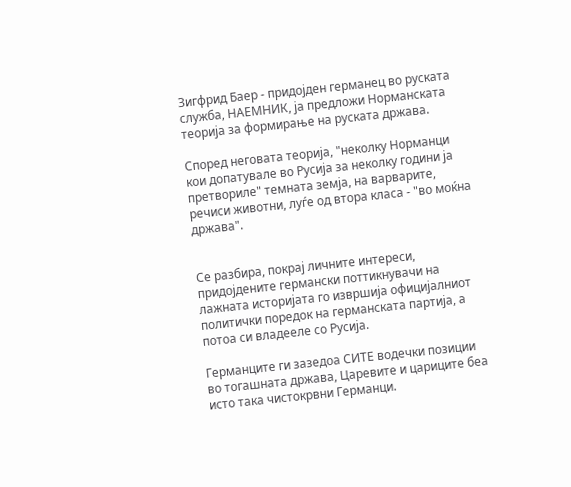Зигфрид Баер - придојден германец во руската служба, НАЕМНИК, ја предложи Норманската теорија за формирање на руската држава.

Според неговата теорија, "неколку Норманци кои допатувале во Русија за неколку години ја претвориле" темната земја, на варварите, речиси животни, луѓе од втора класа - "во моќна држава".


Се разбира, покрај личните интереси, придојдените германски поттикнувачи на лажната историјата го извршија официјалниот политички поредок на германската партија, а потоа си владееле со Русија.

Германците ги зазедоа СИТЕ водечки позиции во тогашната држава, Царевите и цариците беа исто така чистокрвни Германци.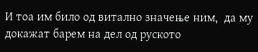И тоа им било од витално значење ним,  да му докажат барем на дел од руското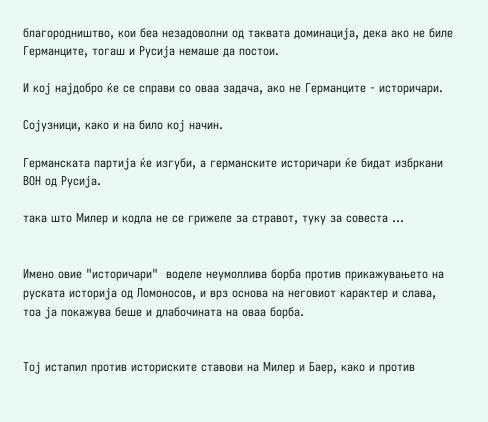благородништво, кои беа незадоволни од таквата доминација, дека ако не биле Германците, тогаш и Русија немаше да постои.

И кој најдобро ќе се справи со оваа задача, ако не Германците - историчари.

Сојузници, како и на било кој начин.

Германската партија ќе изгуби, а германските историчари ќе бидат избркани ВОН од Русија.

така што Милер и кодла не се грижеле за стравот, туку за совеста ...


Имено овие "историчари"  воделе неумоллива борба против прикажувањето на руската историја од Ломоносов, и врз основа на неговиот карактер и слава, тоа ја покажува беше и длабочината на оваа борба.


Тој истапил против историските ставови на Милер и Баер, како и против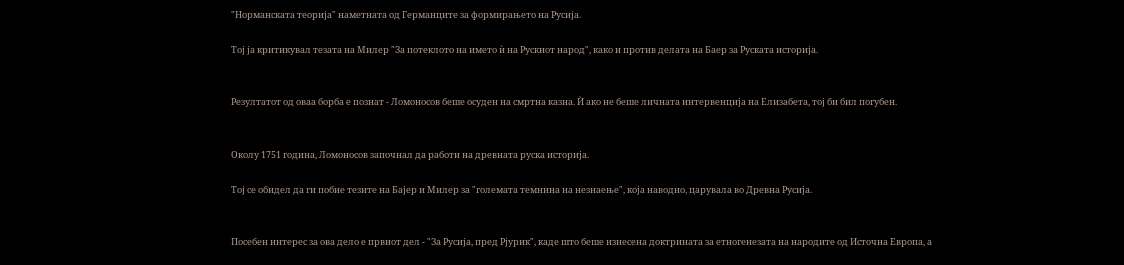"Норманската теорија" наметната од Германците за формирањето на Русија.

Тој ја критикувал тезата на Милер "За потеклото на името ѝ на Рускиот народ", како и против делата на Баер за Руската историја.


Резултатот од оваа борба е познат - Ломоносов беше осуден на смртна казна. Ѝ ако не беше личната интервенција на Елизабета, тој би бил погубен.


Околу 1751 година, Ломоносов започнал да работи на древната руска историја.

Тој се обидел да ги побие тезите на Бајер и Милер за "големата темнина на незнаење", која наводно, царувала во Древна Русија.


Посебен интерес за ова дело е првиот дел - "За Русија, пред Рјурик", каде што беше изнесена доктрината за етногенезата на народите од Источна Европа, а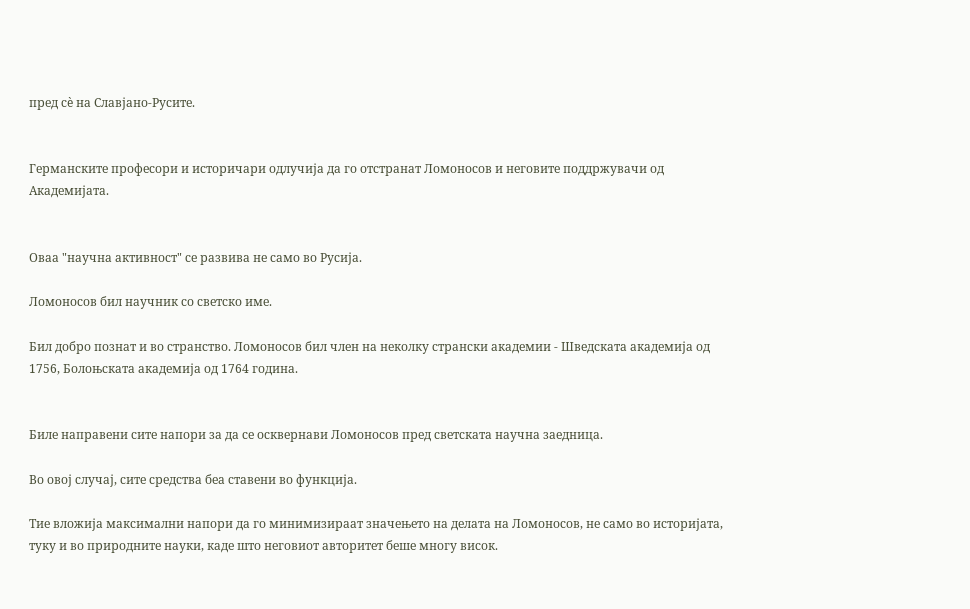пред сè на Славјано-Русите.


Германските професори и историчари одлучија да го отстранат Ломоносов и неговите поддржувачи од Академијата.


Оваа "научна активност" се развива не само во Русија.

Ломоносов бил научник со светско име.

Бил добро познат и во странство. Ломоносов бил член на неколку странски академии - Шведската академија од 1756, Болоњската академија од 1764 година.


Биле направени сите напори за да се осквернави Ломоносов пред светската научна заедница.

Во овој случај, сите средства беа ставени во функција.

Тие вложија максимални напори да го минимизираат значењето на делата на Ломоносов, не само во историјата, туку и во природните науки, каде што неговиот авторитет беше многу висок.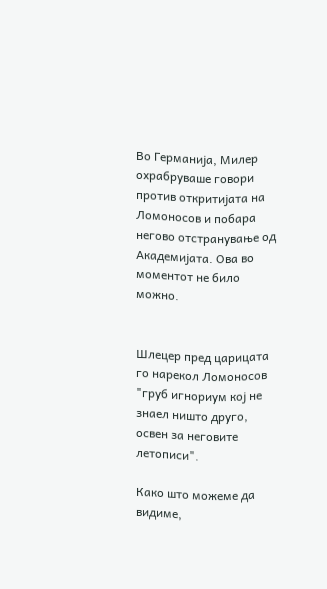Во Германија, Милер охрабруваше говори против откритијата на Ломоносов и побара негово отстранување од Академијата. Ова во моментот не било можно.


Шлецер пред царицата го нарекол Ломоносов "груб игнориум кој не знаел ништо друго, освен за неговите летописи".

Како што можеме да видиме,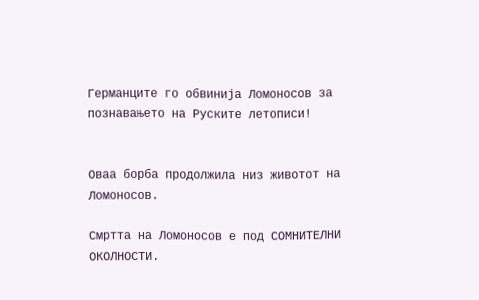Германците го обвинија Ломоносов за познавањето на Руските летописи!


Оваа борба продолжила низ животот на Ломоносов.

Смртта на Ломоносов е под СОМНИТЕЛНИ ОКОЛНОСТИ.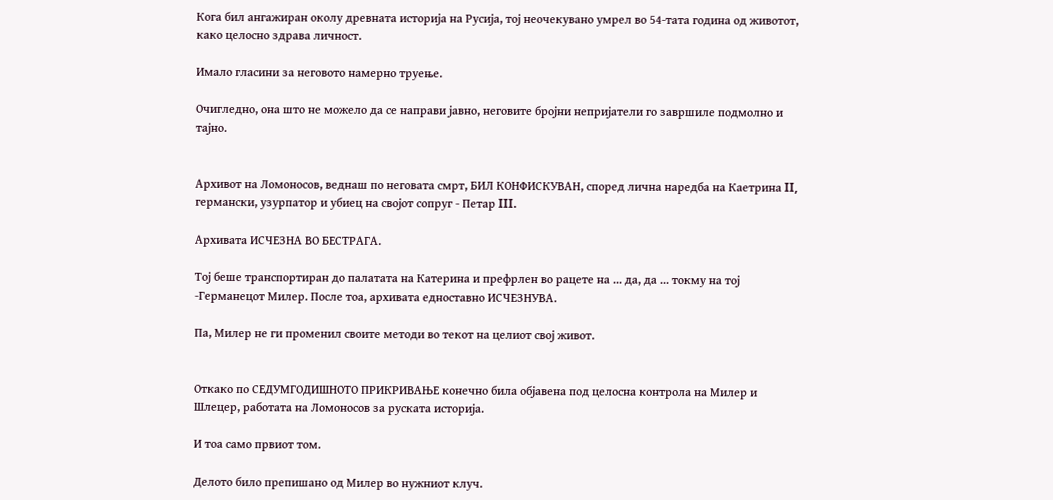Кога бил ангажиран околу древната историја на Русија, тој неочекувано умрел во 54-тата година од животот, како целосно здрава личност.

Имало гласини за неговото намерно труење.

Очигледно, она што не можело да се направи јавно, неговите бројни непријатели го завршиле подмолно и тајно.


Архивот на Ломоносов, веднаш по неговата смрт, БИЛ КОНФИСКУВАН, според лична наредба на Каетрина II, германски, узурпатор и убиец на својот сопруг - Петар III.

Архивата ИСЧЕЗНА ВО БЕСТРАГА.

Тој беше транспортиран до палатата на Катерина и префрлен во рацете на ... да, да ... токму на тој -Германецот Милер. После тоа, архивата едноставно ИСЧЕЗНУВА.

Па, Милер не ги променил своите методи во текот на целиот свој живот.


Откако по СЕДУМГОДИШНОТО ПРИКРИВАЊЕ конечно била објавена под целосна контрола на Милер и Шлецер, работата на Ломоносов за руската историја.

И тоа само првиот том.

Делото било препишано од Милер во нужниот клуч.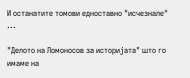И останатите томови едноставно "исчезнале" ...

"Делото на Ломоносов за историјата" што го имаме на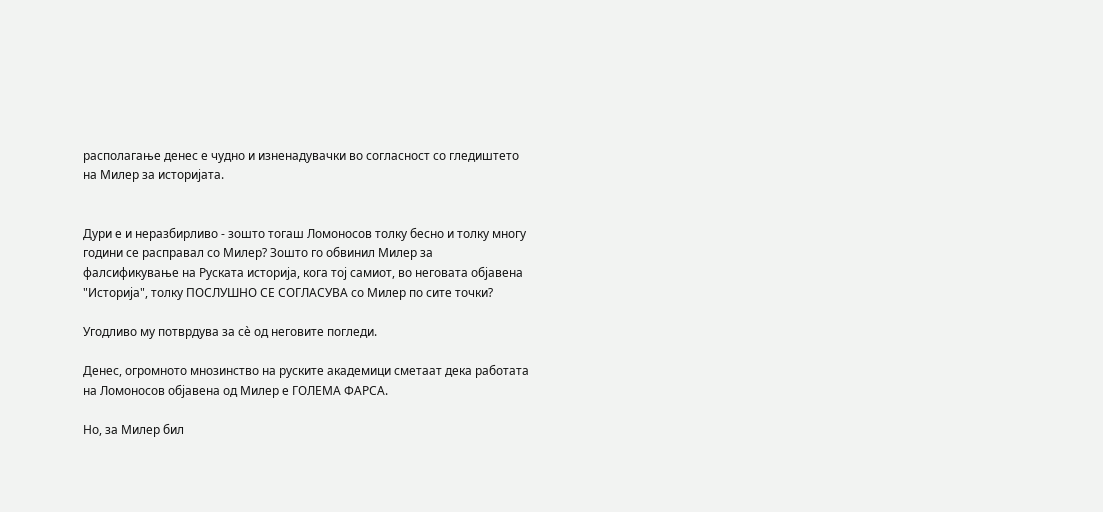располагање денес е чудно и изненадувачки во согласност со гледиштето на Милер за историјата.


Дури е и неразбирливо - зошто тогаш Ломоносов толку бесно и толку многу години се расправал со Милер? Зошто го обвинил Милер за фалсификување на Руската историја, кога тој самиот, во неговата објавена "Историја", толку ПОСЛУШНО СЕ СОГЛАСУВА со Милер по сите точки?

Угодливо му потврдува за сѐ од неговите погледи.

Денес, огромното мнозинство на руските академици сметаат дека работата на Ломоносов објавена од Милер е ГОЛЕМА ФАРСА.

Но, за Милер бил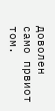доволен само првиот том.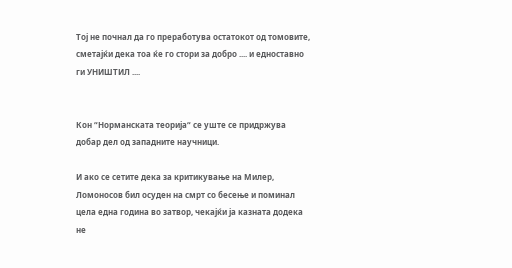Тој не почнал да го преработува остатокот од томовите, сметајќи дека тоа ќе го стори за добро .... и едноставно ги УНИШТИЛ ....


Кон “Норманската теорија“ се уште се придржува добар дел од западните научници.

И ако се сетите дека за критикување на Милер, Ломоносов бил осуден на смрт со бесење и поминал цела една година во затвор, чекајќи ја казната додека не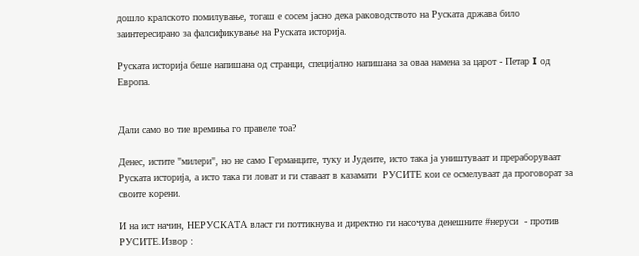дошло кралското помилување, тогаш е сосем јасно дека раководството на Руската држава било заинтересирано за фалсификување на Руската историја.

Руската историја беше напишана од странци, специјално напишана за оваа намена за царот - Петар I од Европа.


Дали само во тие времиња го правеле тоа?

Денес, истите "милери", но не само Германците, туку и Јудеите, исто така ја уништуваат и прераборуваат Руската историја, а исто така ги ловат и ги ставаат в казамати  РУСИТЕ кои се осмелуваат да проговорат за своите корени.

И на ист начин, НЕРУСКАТА власт ги поттикнува и директно ги насочува денешните #неруси  - против РУСИТЕ.Извор :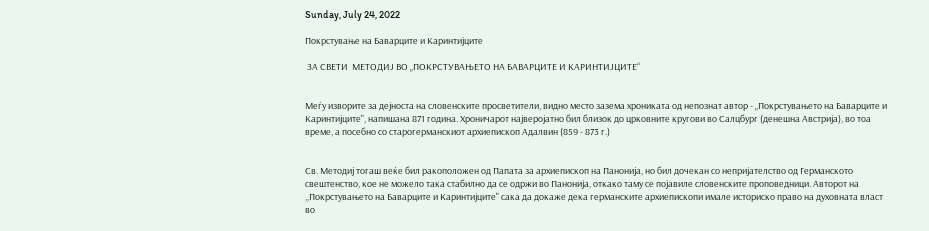Sunday, July 24, 2022

Покрстување на Баварците и Каринтијците

 ЗА СВЕТИ  МЕТОДИЈ ВО „ПОКРСТУВАЊЕТО НА БАВАРЦИТЕ И КАРИНТИЈЦИТЕ“


Меѓу изворите за дејноста на словенските просветители, видно место зазема хрониката од непознат автор - „Покрстувањето на Баварците и Каринтијците", напишана 871 година. Хроничарот најверојатно бил близок до црковните кругови во Салцбург (денешна Австрија), во тоа време, а посебно со старогерманскиот архиепископ Адалвин (859 - 873 г.)


Св. Методиј тогаш веќе бил ракоположен од Папата за архиепископ на Панонија, но бил дочекан со непријателство од Германското свештенство, кое не можело така стабилно да се одржи во Панонија, откако таму се појавиле словенските проповедници. Авторот на ,,Покрстувањето на Баварците и Каринтијците" сака да докаже дека германските архиепископи имале историско право на духовната власт во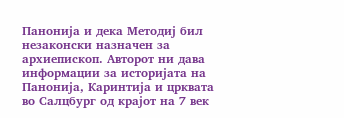Панонија и дека Методиј бил незаконски назначен за архиепископ. Авторот ни дава информации за историјата на Панонија, Каринтија и црквата во Салцбург од крајот на 7 век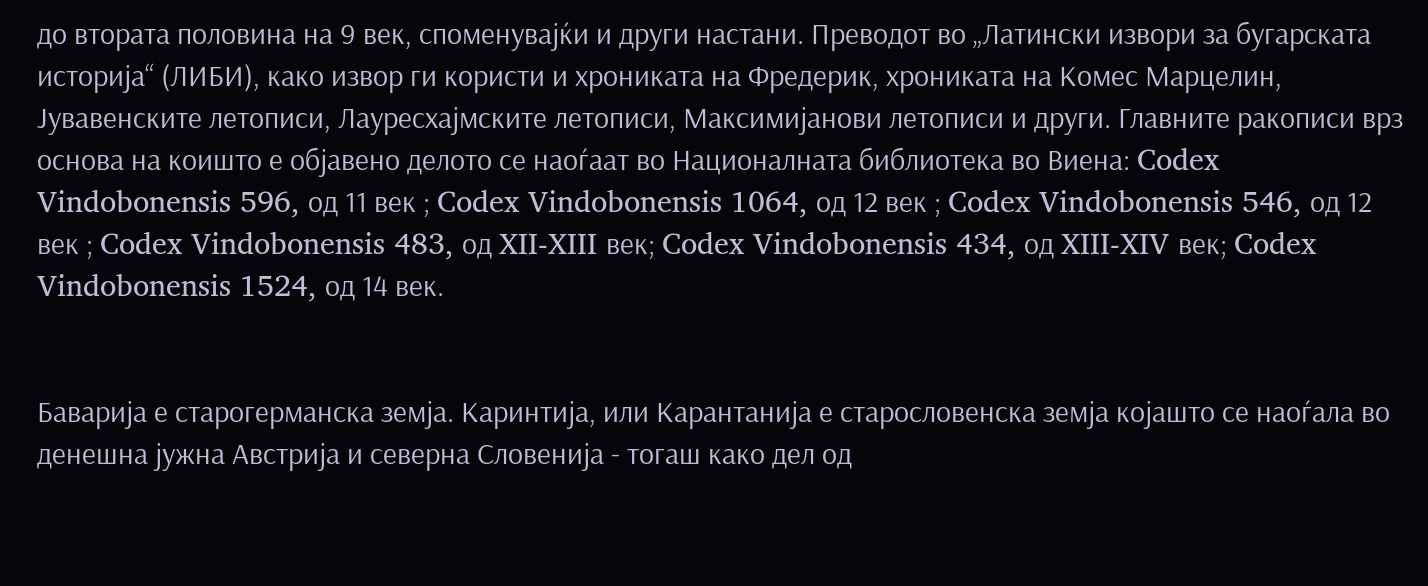до втората половина на 9 век, споменувајќи и други настани. Преводот во „Латински извори за бугарската историја“ (ЛИБИ), како извор ги користи и хрониката на Фредерик, хрониката на Комес Марцелин, Јувавенските летописи, Лауресхајмските летописи, Максимијанови летописи и други. Главните ракописи врз основа на коишто е објавено делото се наоѓаат во Националната библиотека во Виена: Codex Vindobonensis 596, од 11 век ; Codex Vindobonensis 1064, од 12 век ; Codex Vindobonensis 546, од 12 век ; Codex Vindobonensis 483, од XII-XIII век; Codex Vindobonensis 434, од XIII-XIV век; Codex Vindobonensis 1524, од 14 век.


Баварија е старогерманска земја. Каринтија, или Карантанија е старословенска земја којашто се наоѓала во денешна јужна Австрија и северна Словенија - тогаш како дел од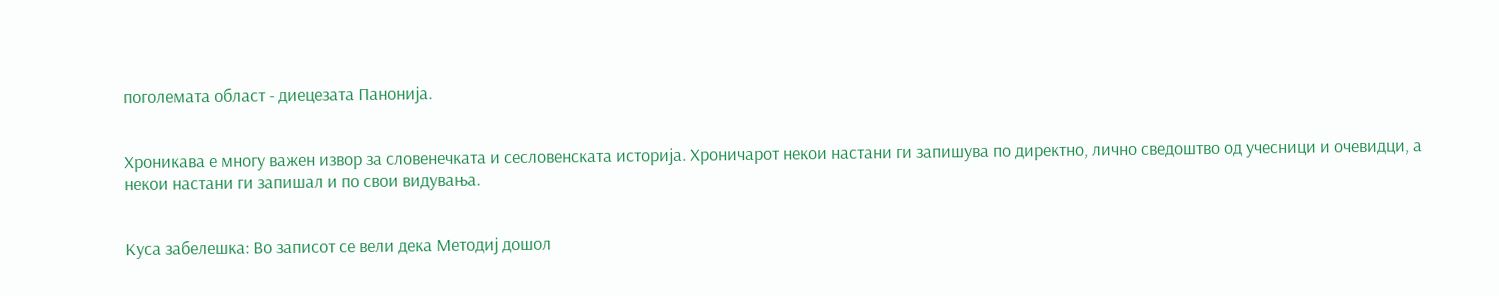поголемата област - диецезата Панонија.


Хроникава е многу важен извор за словенечката и сесловенската историја. Хроничарот некои настани ги запишува по директно, лично сведоштво од учесници и очевидци, а некои настани ги запишал и по свои видувања.


Куса забелешка: Во записот се вели дека Методиј дошол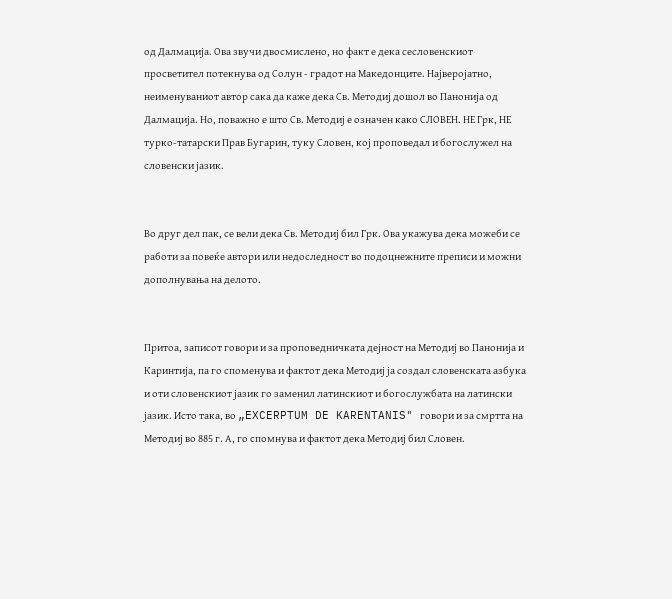од Далмација. Ова звучи двосмислено, но факт е дека сесловенскиот просветител потекнува од Солун - градот на Македонците. Најверојатно, неименуваниот автор сака да каже дека Св. Методиј дошол во Панонија од Далмација. Но, поважно е што Св. Методиј е означен како СЛОВЕН. НЕ Грк, НЕ турко-татарски Прав Бугарин, туку Словен, кој проповедал и богослужел на словенски јазик.


Во друг дел пак, се вели дека Св. Методиј бил Грк. Ова укажува дека можеби се работи за повеќе автори или недоследност во подоцнежните преписи и можни дополнувања на делото.


Притоа, записот говори и за проповедничката дејност на Методиј во Панонија и Каринтија, па го споменува и фактот дека Методиј ја создал словенската азбука и оти словенскиот јазик го заменил латинскиот и богослужбата на латински јазик. Исто така, во „EXCERPTUM DE KARENTANIS" говори и за смртта на Методиј во 885 г. А, го спомнува и фактот дека Методиј бил Словен.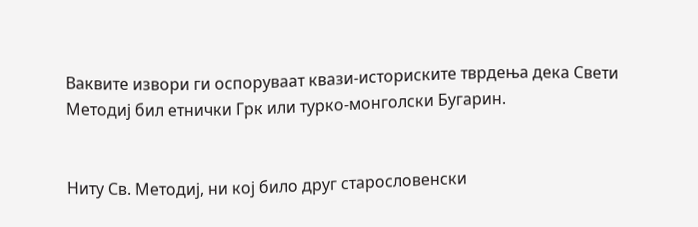Ваквите извори ги оспоруваат квази-историските тврдења дека Свети Методиј бил етнички Грк или турко-монголски Бугарин.


Ниту Св. Методиј, ни кој било друг старословенски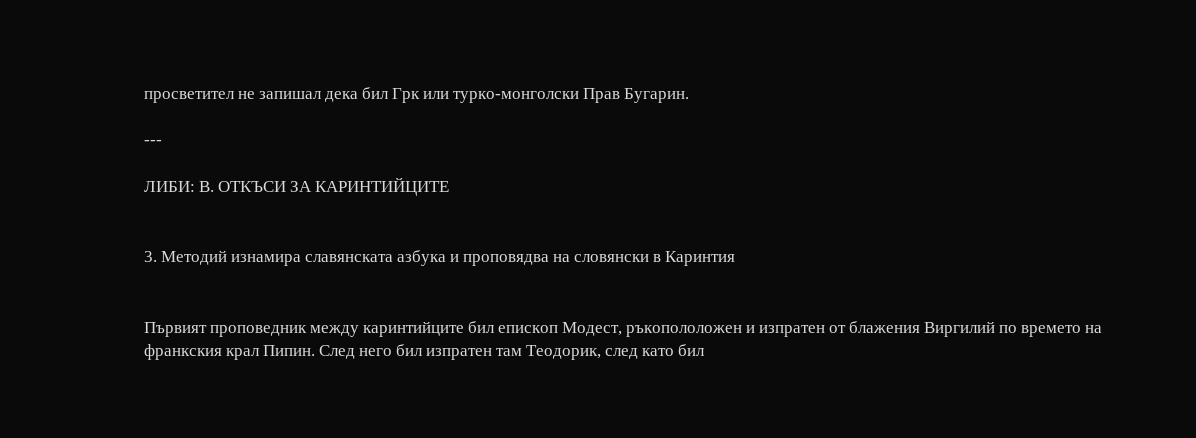просветител не запишал дека бил Грк или турко-монголски Прав Бугарин.

---

ЛИБИ: В. ОТКЪСИ ЗА КАРИНТИЙЦИТЕ


3. Методий изнамира славянската азбука и проповядва на словянски в Каринтия


Първият проповедник между каринтийците бил епископ Модест, ръкопололожен и изпратен от блажения Виргилий по времето на франкския крал Пипин. След него бил изпратен там Теодорик, след като бил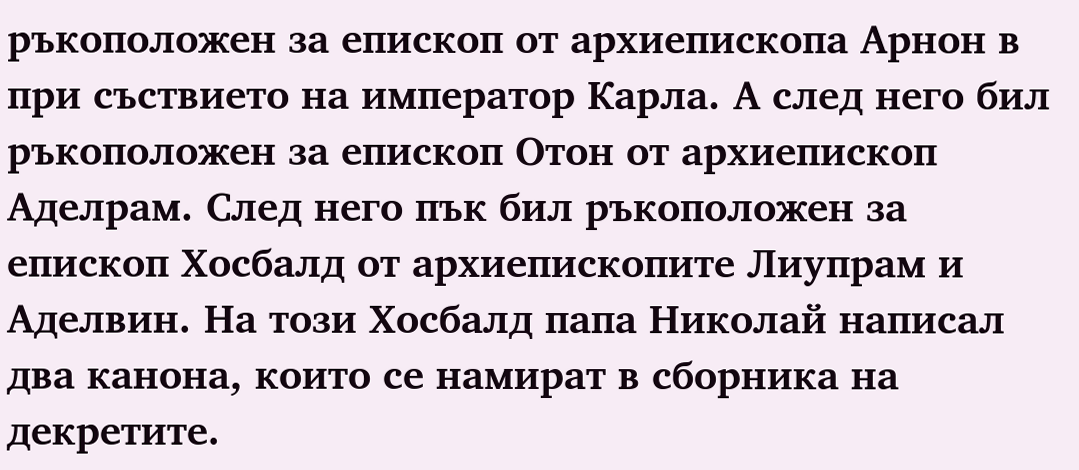ръкоположен за епископ от архиепископа Арнон в при съствието на император Карла. А след него бил ръкоположен за епископ Отон от архиепископ Аделрам. След него пък бил ръкоположен за епископ Хосбалд от архиепископите Лиупрам и Аделвин. На този Хосбалд папа Николай написал два канона, които се намират в сборника на декретите.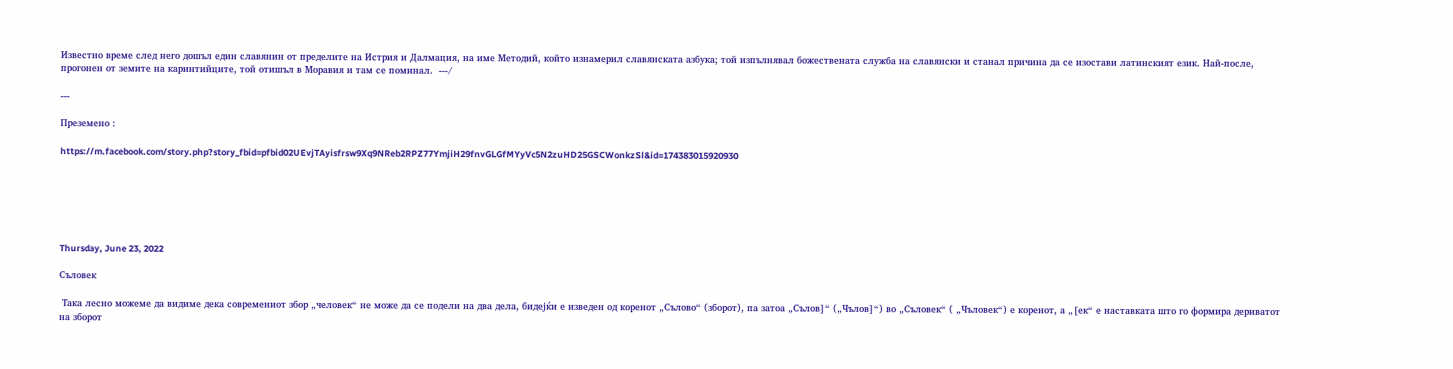Известно време след него дошъл един славянин от пределите на Истрия и Далмация, на име Методий, който изнамерил славянската азбука; той изпълнявал божествената служба на славянски и станал причина да се изостави латинският език. Най-после, прогонен от земите на каринтийците, той отишъл в Моравия и там се поминал.  ---/

---

Преземено :

https://m.facebook.com/story.php?story_fbid=pfbid02UEvjTAyisfrsw9Xq9NReb2RPZ77YmjiH29fnvGLGfMYyVc5N2zuHD25GSCWonkzSl&id=174383015920930






Thursday, June 23, 2022

Съловек

 Така лесно можеме да видиме дека современиот збор „человек“ не може да се подели на два дела, бидејќи е изведен од коренот „Сълово“ (зборот), па затоа „Сълов]“ („Чълов]“) во „Съловек“ ( „Чъловек“) е коренот, а „[ек“ е наставката што го формира дериватот на зборот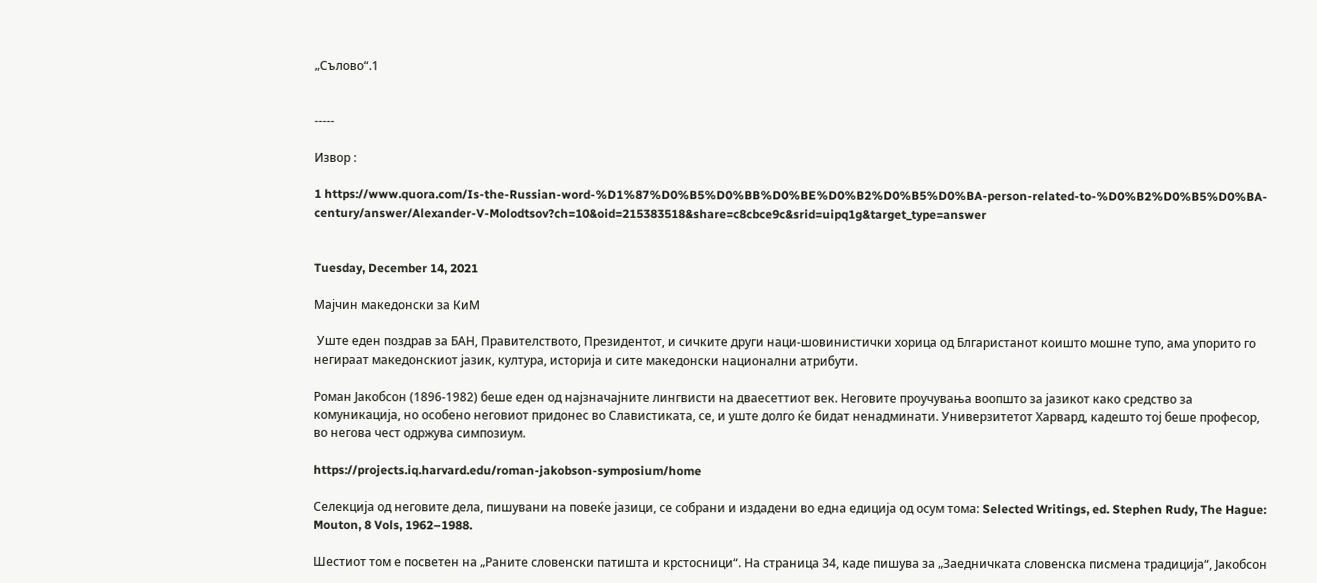„Сълово“.1


-----

Извор :

1 https://www.quora.com/Is-the-Russian-word-%D1%87%D0%B5%D0%BB%D0%BE%D0%B2%D0%B5%D0%BA-person-related-to-%D0%B2%D0%B5%D0%BA-century/answer/Alexander-V-Molodtsov?ch=10&oid=215383518&share=c8cbce9c&srid=uipq1g&target_type=answer


Tuesday, December 14, 2021

Мајчин македонски за КиМ

 Уште еден поздрав за БАН, Правителството, Президентот, и сичките други наци-шовинистички хорица од Блгаристанот коишто мошне тупо, ама упорито го негираат македонскиот јазик, култура, историја и сите македонски национални атрибути.

Роман Јакобсон (1896-1982) беше еден од најзначајните лингвисти на дваесеттиот век. Неговите проучувања воопшто за јазикот како средство за комуникација, но особено неговиот придонес во Славистиката, се, и уште долго ќе бидат ненадминати. Универзитетот Харвард, кадешто тој беше професор, во негова чест одржува симпозиум.

https://projects.iq.harvard.edu/roman-jakobson-symposium/home

Селекција од неговите дела, пишувани на повеќе јазици, се собрани и издадени во една едиција од осум тома: Selected Writings, ed. Stephen Rudy, The Hague: Mouton, 8 Vols, 1962–1988.

Шестиот том е посветен на „Раните словенски патишта и крстосници“. На страница 34, каде пишува за „Заедничката словенска писмена традиција“, Јакобсон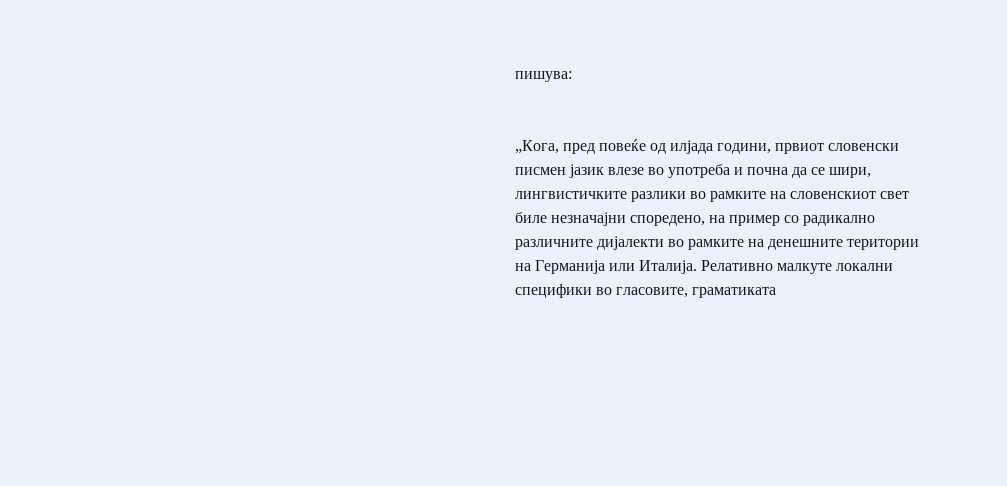пишува:


„Кога, пред повеќе од илјада години, првиот словенски писмен јазик влезе во употреба и почна да се шири, лингвистичките разлики во рамките на словенскиот свет биле незначајни споредено, на пример со радикално различните дијалекти во рамките на денешните територии на Германија или Италија. Релативно малкуте локални специфики во гласовите, граматиката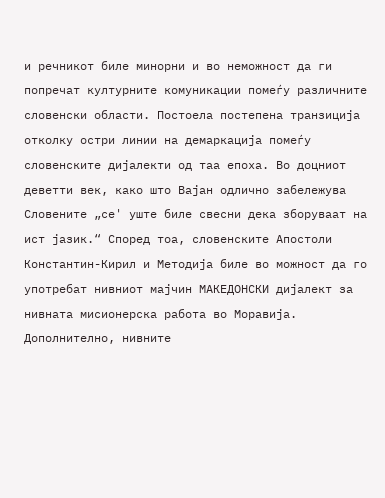и речникот биле минорни и во неможност да ги попречат културните комуникации помеѓу различните словенски области. Постоела постепена транзиција отколку остри линии на демаркација помеѓу словенските дијалекти од таа епоха. Во доцниот деветти век, како што Вајан одлично забележува Словените „се' уште биле свесни дека зборуваат на ист јазик.“ Според тоа, словенските Апостоли Константин-Кирил и Методија биле во можност да го употребат нивниот мајчин МАКЕДОНСКИ дијалект за нивната мисионерска работа во Моравија. Дополнително, нивните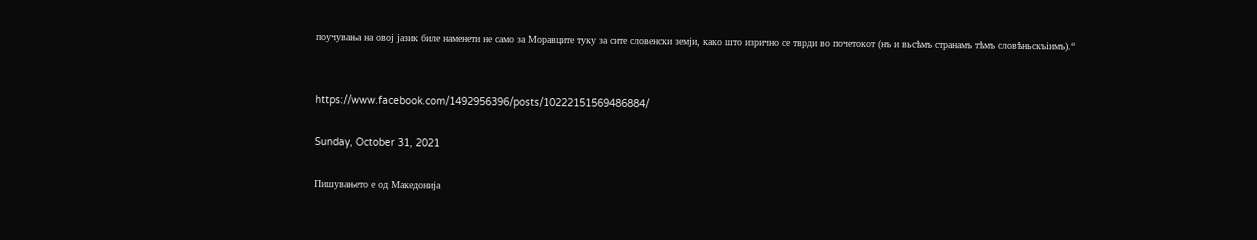поучувања на овој јазик биле наменети не само за Моравците туку за сите словенски земји, како што изрично се тврди во почетокот (нъ и вьсѣмъ странамъ тѣмъ словѣньскъiимъ).“


https://www.facebook.com/1492956396/posts/10222151569486884/

Sunday, October 31, 2021

Пишувањето е од Македонија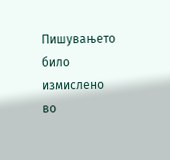Пишувањето било измислено во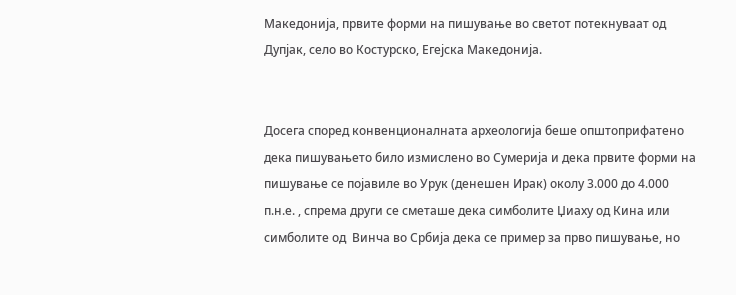Македонија, првите форми на пишување во светот потекнуваат од Дупјак, село во Костурско, Егејска Македонија.


Досега според конвенционалната археологија беше општоприфатено дека пишувањето било измислено во Сумерија и дека првите форми на пишување се појавиле во Урук (денешен Ирак) околу 3.000 до 4.000 п.н.е. , спрема други се сметаше дека симболите Џиаху од Кина или симболите од  Винча во Србија дека се пример за прво пишување, но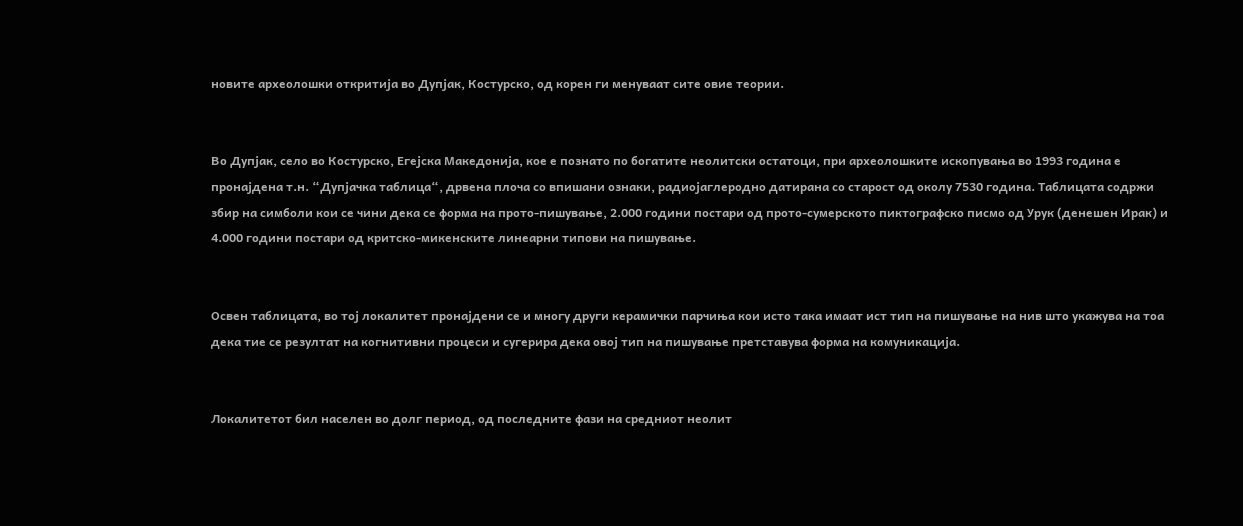новите археолошки откритија во Дупјак, Костурско, од корен ги менуваат сите овие теории.


Во Дупјак, село во Костурско, Егејска Македонија, кое е познато по богатите неолитски остатоци, при археолошките ископувања во 1993 година е пронајдена т.н. “Дупјачка таблица“, дрвена плоча со впишани ознаки, радиојаглеродно датирана со старост од околу 7530 година. Таблицата содржи збир на симболи кои се чини дека се форма на прото-пишување, 2.000 години постари од прото-сумерското пиктографско писмо од Урук (денешен Ирак) и 4.000 години постари од критско-микенските линеарни типови на пишување.


Освен таблицата, во тој локалитет пронајдени се и многу други керамички парчиња кои исто така имаат ист тип на пишување на нив што укажува на тоа дека тие се резултат на когнитивни процеси и сугерира дека овој тип на пишување претставува форма на комуникација.


Локалитетот бил населен во долг период, од последните фази на средниот неолит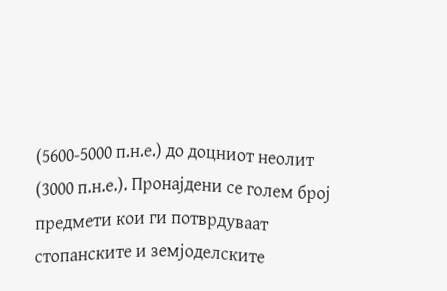(5600-5000 п.н.е.) до доцниот неолит (3000 п.н.е.). Пронајдени се голем број предмети кои ги потврдуваат стопанските и земјоделските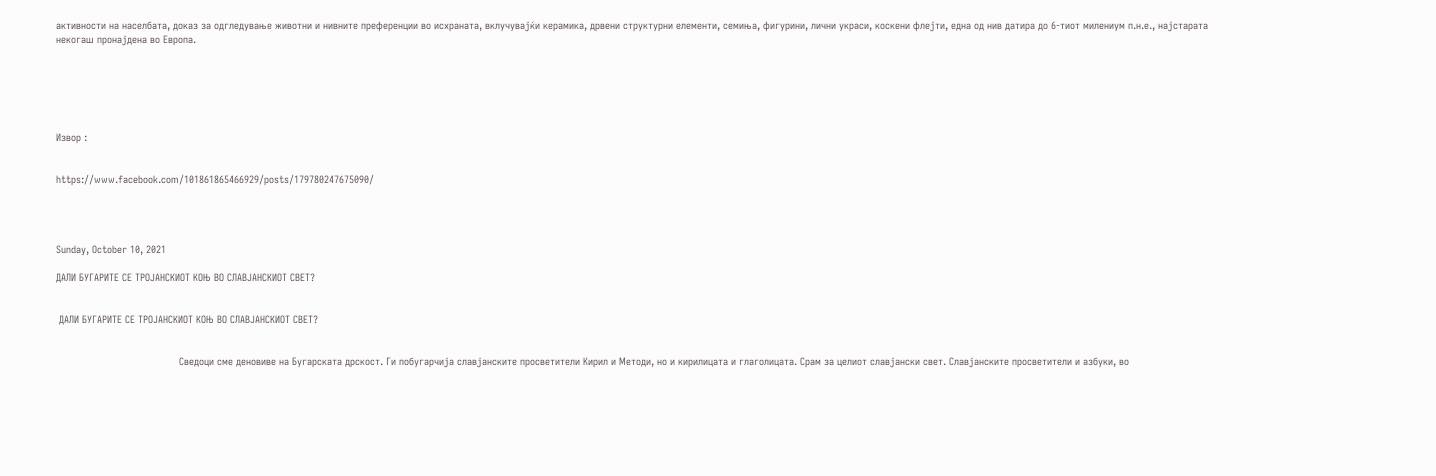активности на населбата, доказ за одгледување животни и нивните преференции во исхраната, вклучувајќи керамика, дрвени структурни елементи, семиња, фигурини, лични украси, коскени флејти, една од нив датира до 6-тиот милениум п.н.е., најстарата некогаш пронајдена во Европа.






Извор :


https://www.facebook.com/101861865466929/posts/179780247675090/




Sunday, October 10, 2021

ДАЛИ БУГАРИТЕ СЕ ТРОЈАНСКИОТ КОЊ ВО СЛАВЈАНСКИОТ СВЕТ?


 ДАЛИ БУГАРИТЕ СЕ ТРОЈАНСКИОТ КОЊ ВО СЛАВЈАНСКИОТ СВЕТ?


                                         Сведоци сме деновиве на Бугарската дрскост. Ги побугарчија славјанските просветители Кирил и Методи, но и кирилицата и глаголицата. Срам за целиот славјански свет. Славјанските просветители и азбуки, во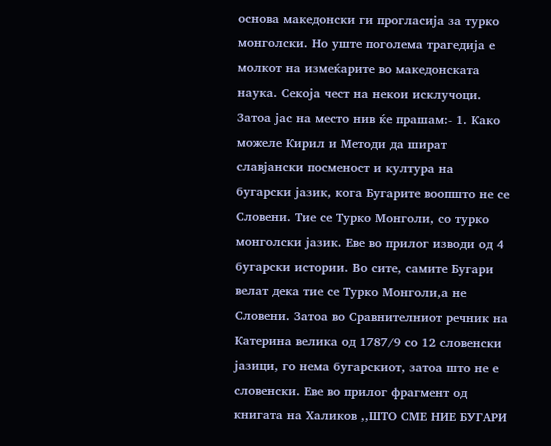основа македонски ги прогласија за турко монголски. Но уште поголема трагедија е молкот на измеќарите во македонската наука. Секоја чест на некои исклучоци. Затоа јас на место нив ќе прашам:- 1. Како можеле Кирил и Методи да шират славјански посменост и култура на бугарски јазик, кога Бугарите воопшто не се Словени. Тие се Турко Монголи, со турко монголски јазик. Еве во прилог изводи од 4 бугарски истории. Во сите, самите Бугари велат дека тие се Турко Монголи,а не Словени. Затоа во Сравнителниот речник на Катерина велика од 1787/9 со 12 словенски јазици, го нема бугарскиот, затоа што не е словенски. Еве во прилог фрагмент од книгата на Халиков ,,ШТО СМЕ НИЕ БУГАРИ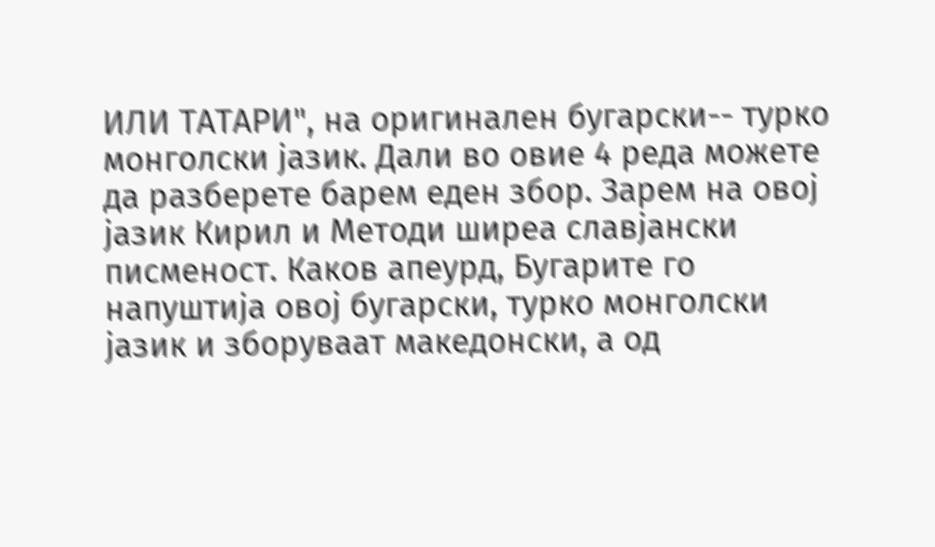ИЛИ ТАТАРИ", на оригинален бугарски-- турко монголски јазик. Дали во овие 4 реда можете да разберете барем еден збор. Зарем на овој јазик Кирил и Методи ширеа славјански писменост. Каков апеурд, Бугарите го напуштија овој бугарски, турко монголски јазик и зборуваат македонски, а од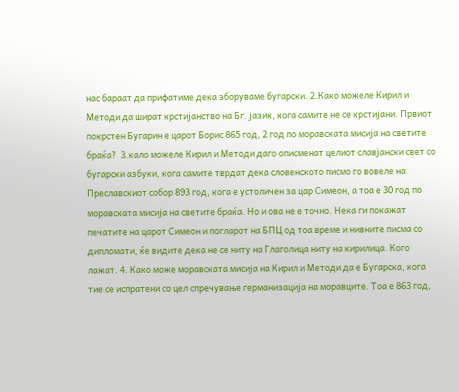нас бараат да прифатиме дека зборуваме бугарски. 2.Како можеле Кирил и Методи да шират крстијанство на Бг. јазик, кога самите не се крстијани. Првиот покрстен Бугарин е царот Борис 865 год, 2 год по моравската мисија на светите браќа?  3.кало можеле Кирил и Методи даго описменат целиот славјански свет со бугарски азбуки, кога самите тврдат дека словенското писмо го вовеле на Преславскиот собор 893 год, кога е устоличен за цар Симеон, а тоа е 30 год по моравската мисија на светите браќа. Но и ова не е точно. Нека ги покажат печатите на царот Симеон и погларот на БПЦ од тоа време и нивните писма со дипломати, ќе видите дека не се ниту на Глаголица ниту на кирилица. Кого лажат. 4. Како може моравската мисија на Кирил и Методи да е Бугарска, кога тие се испратени со цел спречување германизација на моравците. Тоа е 863 год,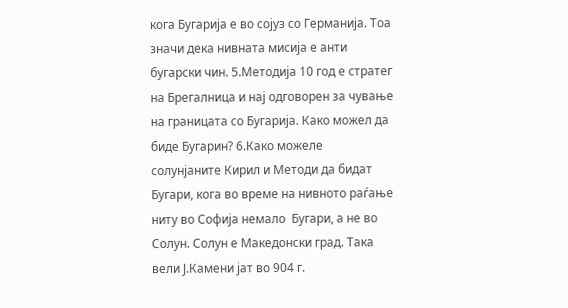кога Бугарија е во сојуз со Германија. Тоа значи дека нивната мисија е анти бугарски чин. 5.Методија 10 год е стратег на Брегалница и нај одговорен за чување на границата со Бугарија. Како можел да биде Бугарин? 6.Како можеле солунјаните Кирил и Методи да бидат Бугари, кога во време на нивното раѓање ниту во Софија немало  Бугари, а не во Солун. Солун е Македонски град. Така вели Ј.Камени јат во 904 г.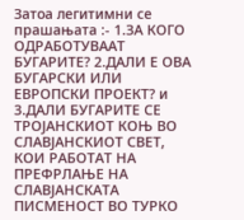Затоа легитимни се прашањата :- 1.ЗА КОГО ОДРАБОТУВААТ БУГАРИТЕ? 2.ДАЛИ Е ОВА БУГАРСКИ ИЛИ ЕВРОПСКИ ПРОЕКТ? и 3.ДАЛИ БУГАРИТЕ СЕ ТРОЈАНСКИОТ КОЊ ВО СЛАВЈАНСКИОТ СВЕТ, КОИ РАБОТАТ НА ПРЕФРЛАЊЕ НА СЛАВЈАНСКАТА ПИСМЕНОСТ ВО ТУРКО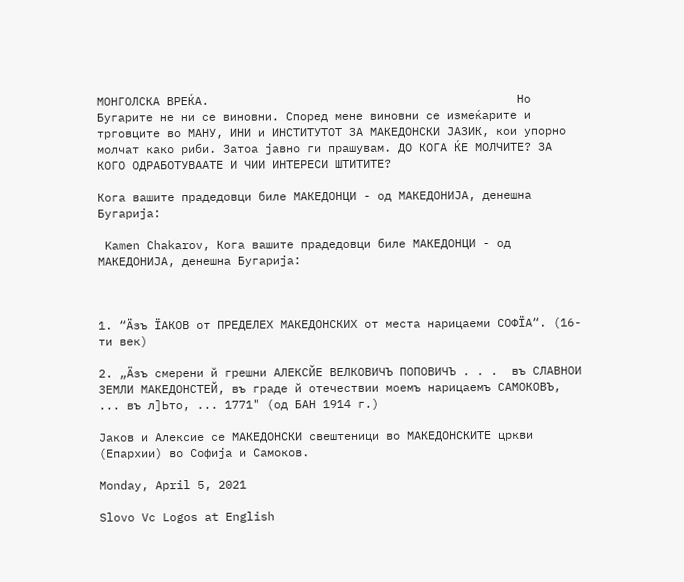МОНГОЛСКА ВРЕЌА.                                            Но Бугарите не ни се виновни. Според мене виновни се измеќарите и трговците во МАНУ, ИНИ и ИНСТИТУТОТ ЗА МАКЕДОНСКИ ЈАЗИК, кои упорно молчат како риби. Затоа јавно ги прашувам. ДО КОГА ЌЕ МОЛЧИТЕ? ЗА КОГО ОДРАБОТУВААТЕ И ЧИИ ИНТЕРЕСИ ШТИТИТЕ?

Кога вашите прадедовци биле МАКЕДОНЦИ - од МАКЕДОНИЈА, денешна Бугарија:

 Kamen Chakarov, Кога вашите прадедовци биле МАКЕДОНЦИ - од МАКЕДОНИЈА, денешна Бугарија:



1. “Äзъ ÏАКОВ от ПРЕДЕЛЕХ МАКЕДОНСКИХ от места нарицаеми СОФÏА“. (16-ти век)

2. „Äзъ смерени й грешни АЛЕКСЙЕ ВЕЛКОВИЧЪ ПОПОВИЧЪ . . .  въ СЛАВНОИ ЗЕМЛИ МАКЕДОНСТЕЙ, въ граде й отечествии моемъ нарицаемъ САМОКОВЪ, ... въ л]Ьто, ... 1771" (од БАН 1914 г.)

Јаков и Алексие се МАКЕДОНСКИ свештеници во МАКЕДОНСКИТЕ цркви (Епархии) во Софија и Самоков.

Monday, April 5, 2021

Slovo Vc Logos at English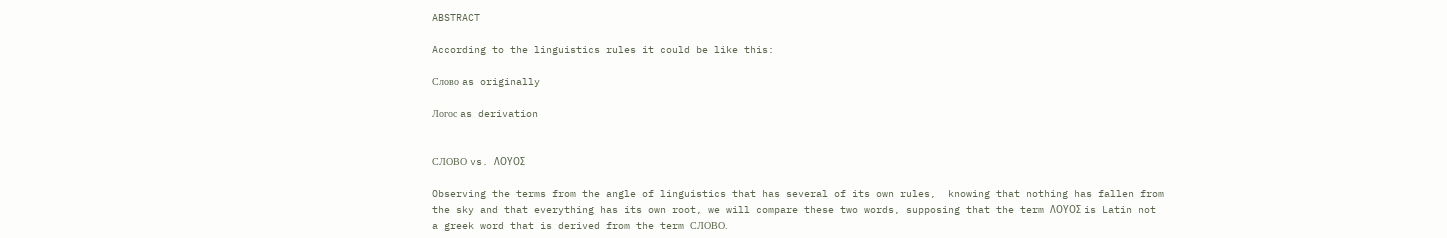ABSTRACT

According to the linguistics rules it could be like this:

Слово as originally

Логос as derivation


СЛОВО vs. ΛΟΥΟΣ

Observing the terms from the angle of linguistics that has several of its own rules,  knowing that nothing has fallen from the sky and that everything has its own root, we will compare these two words, supposing that the term ΛΟΥΟΣ is Latin not a greek word that is derived from the term СЛОВО.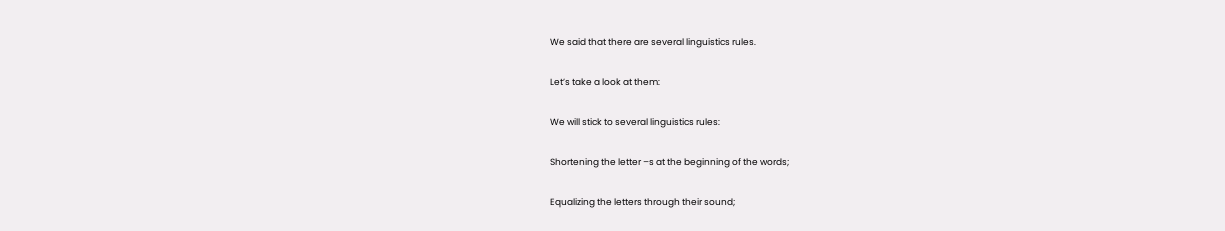We said that there are several linguistics rules.

Let’s take a look at them:

We will stick to several linguistics rules:

Shortening the letter –s at the beginning of the words;

Equalizing the letters through their sound;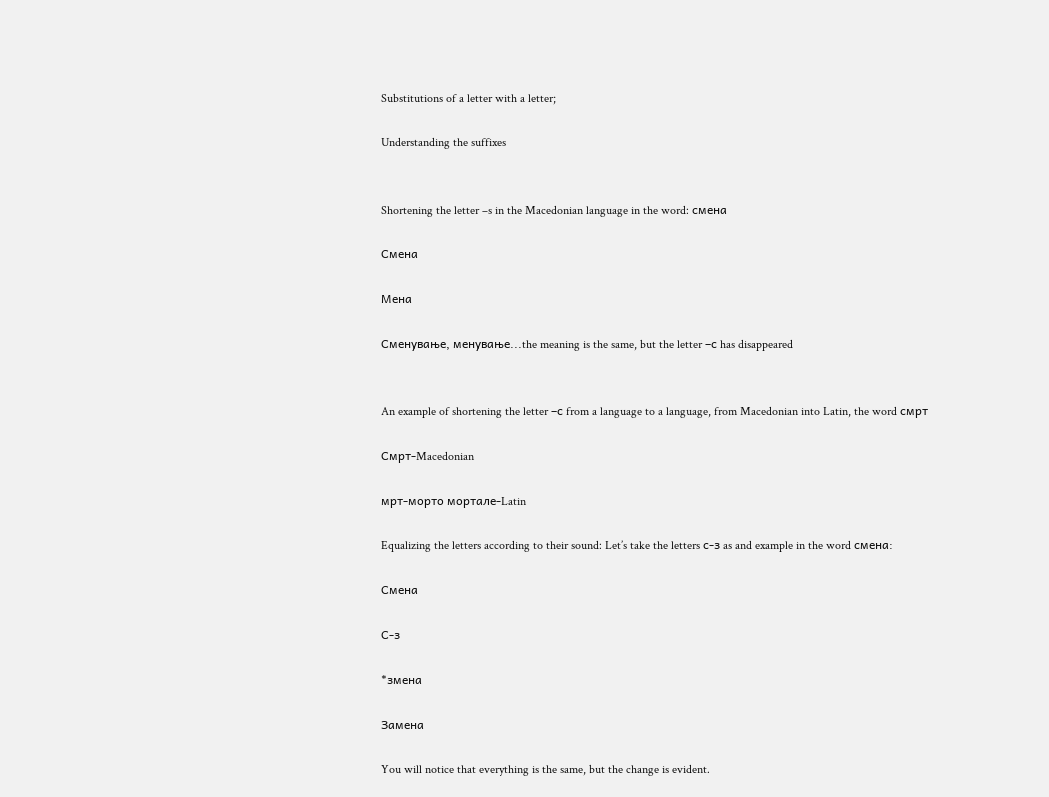Substitutions of a letter with a letter;

Understanding the suffixes


Shortening the letter –s in the Macedonian language in the word: смена

Смена

Мена

Сменување, менување...the meaning is the same, but the letter –с has disappeared


An example of shortening the letter –с from a language to a language, from Macedonian into Latin, the word смрт

Смрт-Macedonian

мрт-морто мортале-Latin

Equalizing the letters according to their sound: Let’s take the letters с-з as and example in the word смена:

Смена

С-з

*змена

Замена

You will notice that everything is the same, but the change is evident.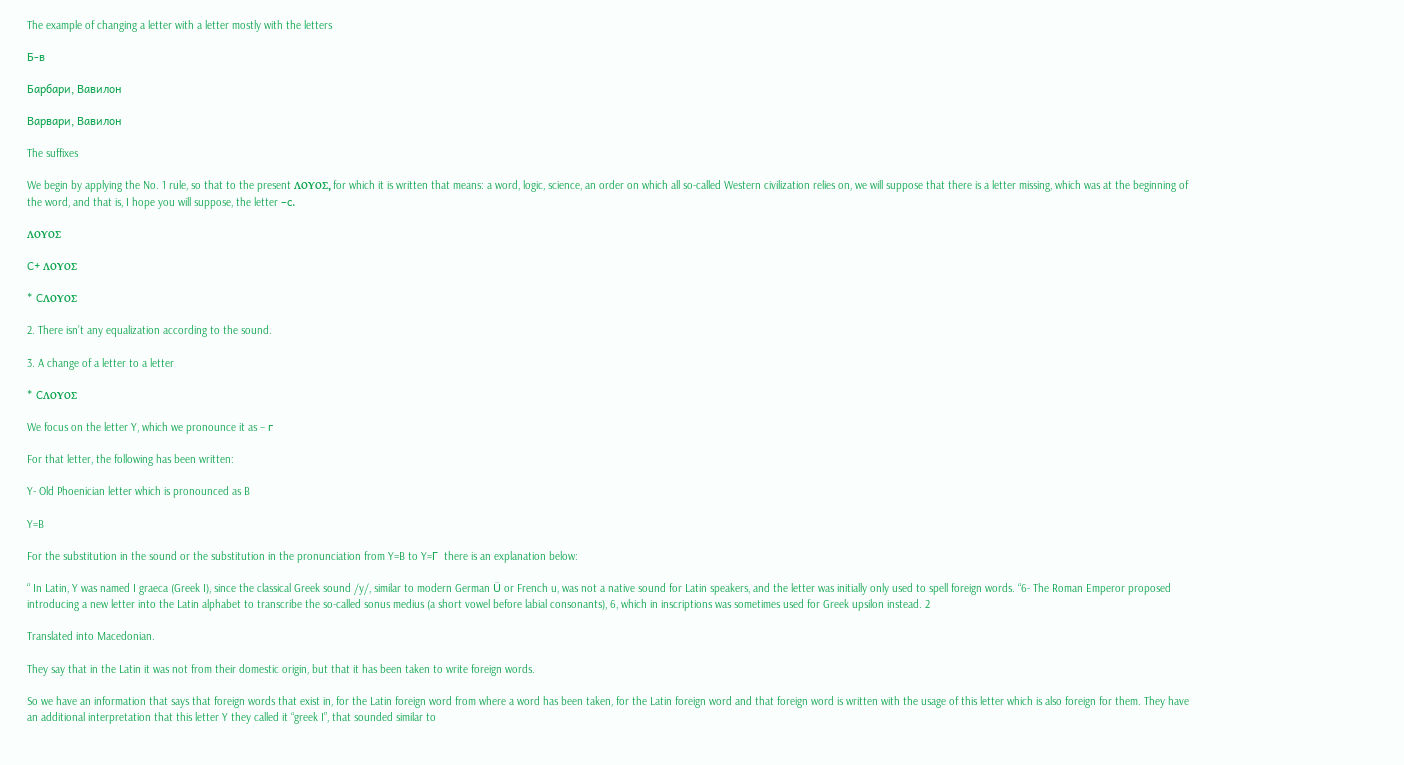The example of changing a letter with a letter mostly with the letters

Б-в

Барбари, Вавилон

Варвари, Вавилон

The suffixes

We begin by applying the No. 1 rule, so that to the present ΛΟΥΟΣ, for which it is written that means: a word, logic, science, an order on which all so-called Western civilization relies on, we will suppose that there is a letter missing, which was at the beginning of the word, and that is, I hope you will suppose, the letter –с.

ΛΟΥΟΣ

С+ ΛΟΥΟΣ

* СΛΟΥΟΣ

2. There isn’t any equalization according to the sound.

3. A change of a letter to a letter

* СΛΟΥΟΣ

We focus on the letter Y, which we pronounce it as – г

For that letter, the following has been written:

Y- Old Phoenician letter which is pronounced as B

Y=B

For the substitution in the sound or the substitution in the pronunciation from Y=B to Y=Г  there is an explanation below:

“ In Latin, Y was named I graeca (Greek I), since the classical Greek sound /y/, similar to modern German Ü or French u, was not a native sound for Latin speakers, and the letter was initially only used to spell foreign words. “6- The Roman Emperor proposed introducing a new letter into the Latin alphabet to transcribe the so-called sonus medius (a short vowel before labial consonants), 6, which in inscriptions was sometimes used for Greek upsilon instead. 2

Translated into Macedonian.

They say that in the Latin it was not from their domestic origin, but that it has been taken to write foreign words.

So we have an information that says that foreign words that exist in, for the Latin foreign word from where a word has been taken, for the Latin foreign word and that foreign word is written with the usage of this letter which is also foreign for them. They have an additional interpretation that this letter Y they called it “greek I”, that sounded similar to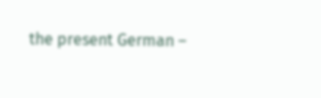the present German –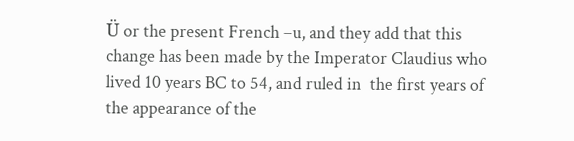Ü or the present French –u, and they add that this change has been made by the Imperator Claudius who lived 10 years BC to 54, and ruled in  the first years of the appearance of the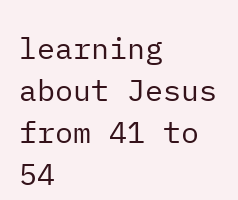learning about Jesus from 41 to 54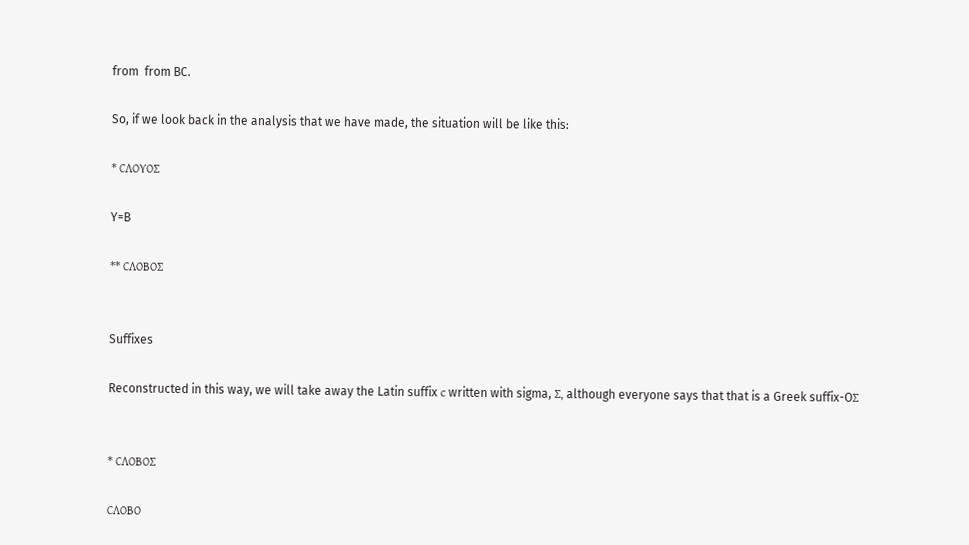from  from BC.

So, if we look back in the analysis that we have made, the situation will be like this:

* СΛΟΥΟΣ

Y=B

** СΛΟBΟΣ


Suffixes

Reconstructed in this way, we will take away the Latin suffix с written with sigma, Σ, although everyone says that that is a Greek suffix-OΣ


* СΛΟBΟΣ

СΛОВО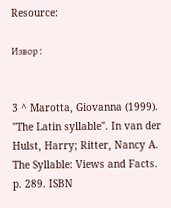Resource:

Извор :


3 ^ Marotta, Giovanna (1999). "The Latin syllable". In van der Hulst, Harry; Ritter, Nancy A. The Syllable: Views and Facts. p. 289. ISBN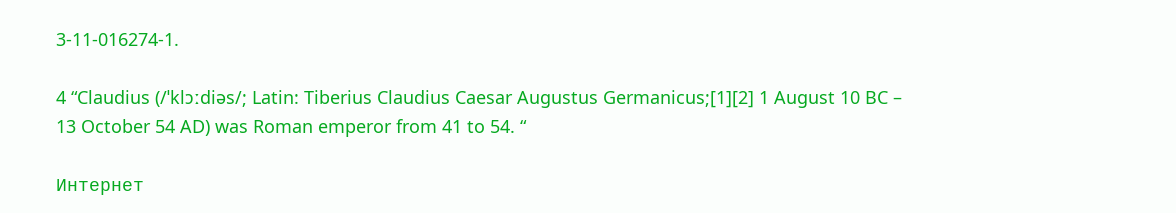3-11-016274-1.

4 “Claudius (/ˈklɔːdiəs/; Latin: Tiberius Claudius Caesar Augustus Germanicus;[1][2] 1 August 10 BC – 13 October 54 AD) was Roman emperor from 41 to 54. “

Интернет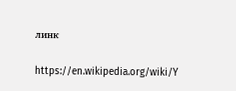линк

https://en.wikipedia.org/wiki/Y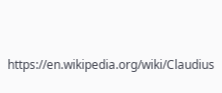https://en.wikipedia.org/wiki/Claudius